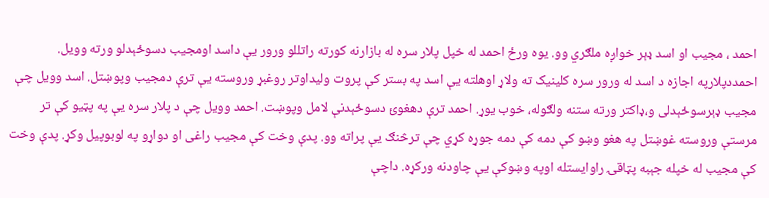احمد ، مجيب او اسد ډېر خواږه ملګري وو. يوه ورځ احمد له خپل پلار سره له بازارنه کورته راتللو ورور يې داسد اومجيب دسوځېدلو ورته وويل. احمددپلارپه اجازه د اسد له ورور سره کلينيک ته ولاړ اوهلته يې اسد په بستر کې پروت وليداوتر روغبړ وروسته يې ترې دمجيب وپوښتل. اسد وويل چې مجيب ډېرسوځېدلی و،ډاکتر ورته ستنه ولګوله، خوب يوړ. احمد ترې دهغوئ دسوځېدنې لامل وپوښت. احمد وويل چې د پلار سره يې په پټيو کې تر مرستې وروسته غوښتل په هغو وښو کې دمه کې دمه جوړه کړي چې ترڅنګ يې پراته وو. پدې وخت کې مجيب راغی او دواړو په لوبوپيل وکړ. پدې وخت کې مجيب له خپله جېبه پټاقۍ راوايستله اوپه وښوکې يې چاودنه ورکړه. داچې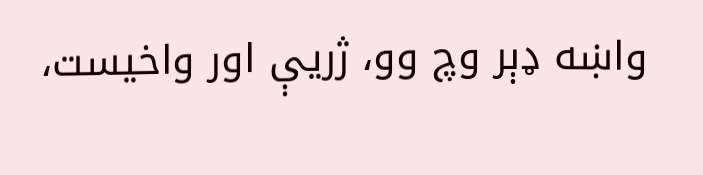واښه ډېر وچ وو، ژريې اور واخيست،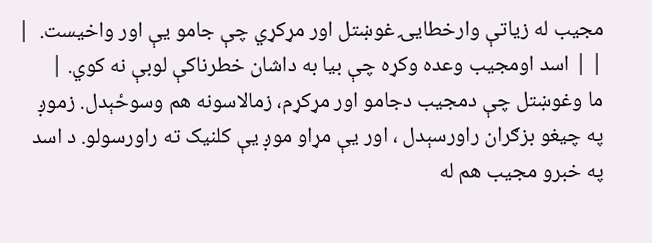مجيب له زياتې وارخطايۍ غوښتل اور مړکړي چې جامو يې اور واخيست.  | | | اسد اومجيب وعده وکړه چې بيا به داشان خطرناکې لوبې نه کوي. |
ما وغوښتل چې دمجيب دجامو اور مړکړم، زمالاسونه هم وسوځېدل. زموږ په چيغو بزګران راورسېدل ، اور يې مړاو موږ يې کلنيک ته راورسولو. د اسد په خبرو مجيب هم له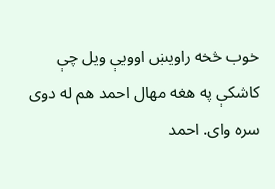خوب څخه راويښ اوويې ويل چې کاشکې په هغه مهال احمد هم له دوی سره وای. احمد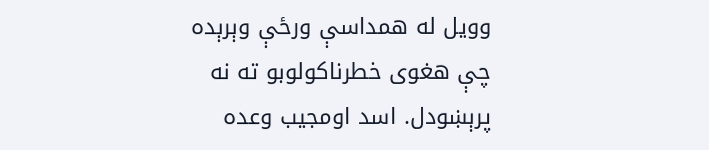وويل له همداسې ورځې وېرېده چې هغوی خطرناکولوبو ته نه پرېښودل. اسد اومجيب وعده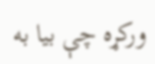ورکړه چې بيا به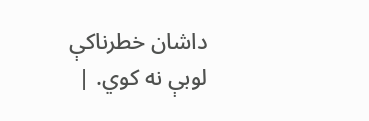داشان خطرناکې لوبې نه کوي. |